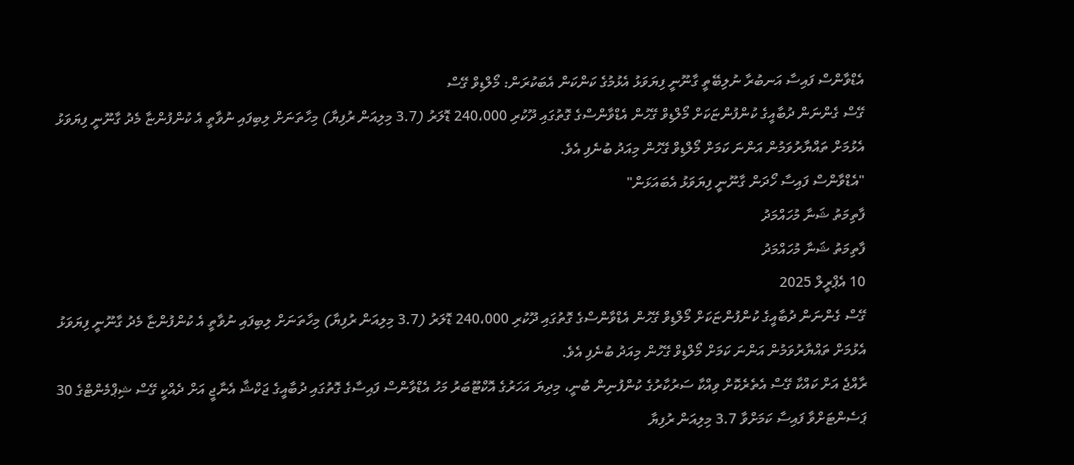އެޑްވާންސް ފައިސާ އަނބުރާ ނުލިބޭތީ ގާނޫނީ ފިޔަވަޅު އެޅުމުގެ ކަންކަން އެބަކުރަން: މޯލްޑިވް ގޭސް
ގޭސް ގެންނަން ދުބާއީގެ ކުންފުންޏަކަށް މޯލްޑިވް ގޭހުން އެޑްވާންސްގެ ގޮތުގައި ދޫކުރި 240،000 ޑޮލަރު (3.7 މިލިއަން ރުފިޔާ) މިހާތަނަށް ލިބިފައި ނުވާތީ އެ ކުންފުންޏާ މެދު ގާނޫނީ ފިޔަވަޅު އެޅުމަށް ތައްޔާރުވަމުން އަންނަ ކަމަށް މޯލްޑިވް ގޭހުން މިއަދު ބުނެފި އެވެ.
"އެޑްވާންސް ފައިސާ ހޯދަން ގާނޫނީ ފިޔަވަޅު އެބައަޅަން"
ފާތިމަތު ޝަނާ މުހައްމަދު
ފާތިމަތު ޝަނާ މުހައްމަދު
10 އެޕްރީލް 2025
ގޭސް ގެންނަން ދުބާއީގެ ކުންފުންޏަކަށް މޯލްޑިވް ގޭހުން އެޑްވާންސްގެ ގޮތުގައި ދޫކުރި 240،000 ޑޮލަރު (3.7 މިލިއަން ރުފިޔާ) މިހާތަނަށް ލިބިފައި ނުވާތީ އެ ކުންފުންޏާ މެދު ގާނޫނީ ފިޔަވަޅު އެޅުމަށް ތައްޔާރުވަމުން އަންނަ ކަމަށް މޯލްޑިވް ގޭހުން މިއަދު ބުނެފި އެވެ.
ރާއްޖެ އަށް ކައްކާ ގޭސް އެތެރެކޮށް ވިއްކާ ސަރުކާރުގެ ކުންފުނިން ބުނީ، މިދިޔަ އަހަރުގެ އޮކްޓޫބަރު މަހު އެޑްވާންސް ފައިސާގެ ގޮތުގައި ދުބާއީގެ ޖަކްޝާ އެނާޖީ އަށް ދެއްކީ ގޭސް ޝިޕްމެންޓްގެ 30 ޕަސެންޓަށްވާ ފައިސާ ކަމަށްވާ 3.7 މިލިއަން ރުފިޔާ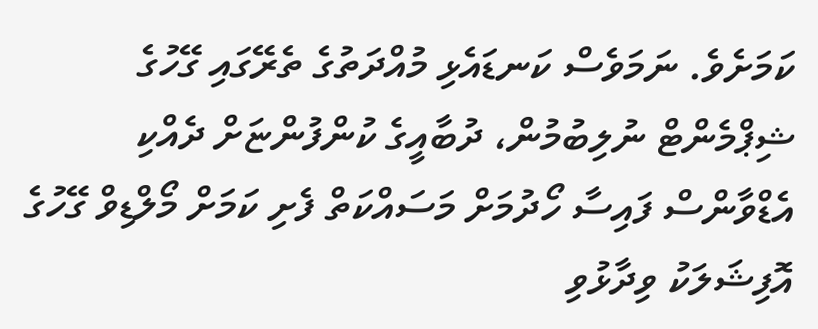ކަމަށެވެ. ނަމަވެސް ކަނޑައެޅި މުއްދަތުގެ ތެރޭގައި ގޭހުގެ ޝިޕްމެންޓް ނުލިބުމުން، ދުބާއީގެ ކުންފުންޏަށް ދެއްކި އެޑްވާންސް ފައިސާ ހޯދުމަށް މަސައްކަތް ފެށި ކަމަށް މޯލްޑިވް ގޭހުގެ އޮފިޝަލަކު ވިދާޅުވި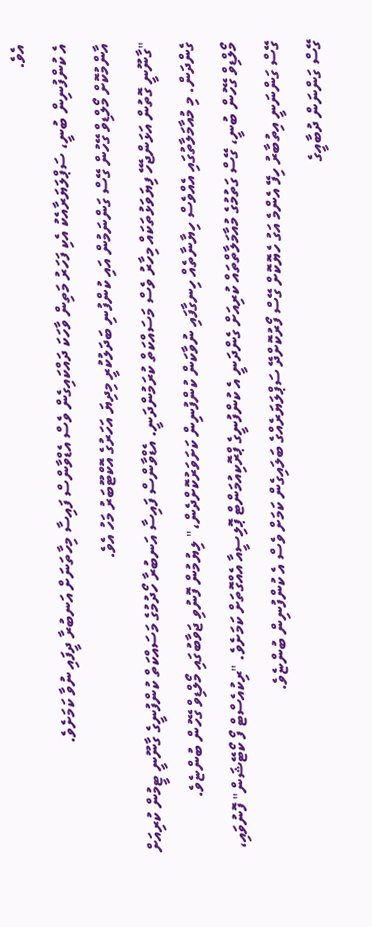އެވެ.
އެ ކުންފުނިން ބުނީ، ސަޕްލަޔަރާއެކު އެކި ފަހަރު މަތިން ވާހަކަ ދައްކައިގެން ވެސް އެޑްވާންސް ފައިސާ މިހާތަނަށް އަނބުރާ ދީފައި ނުވާ ކަމަށެވެ.
އާންމުކޮށް މޯލްޑިވް ގޭހުން ގޭސް ގަންނަމުން އައި ކުންފުނި ބަދަލުކުރީ މިދިޔަ އަހަރުގެ އޮކްޓޫބަރު މަހު އެވެ.
"ގާނޫނީ ގޮތުން އަޅަންޖެހޭ ފިޔަވަޅުތަކައް މިހާރު ވެސް މަސައްކަތް ކުރަމުންދަނީ. އެޑްވާންސް ފައިސާ އަނބުރާ ހޯދުމުގެ މަސައްކަތް ކުންފުނީގެ ގާނޫނީ ޓީމުން ކުރިއަށް ގެންދަން. މި މުއާމަލާތުގައި އެއްވެސް ހިޔާނާތެއް ހިނގާފައި ނުވާކަން ކުންފުނިން ކަށަވަރުކޮށްދެން،" ލިޔުމުން ފޮނުވި ޖަވާބުގައި މޯލްޑިވް ގޭހުން ބުންޏެވެ.
މޯލްޑިވް ގޭހުން ބުނީ، ގޭސް ގަތުމުގެ މުއާމަލާތްތައް ކުރިއަށް ގެންދަނީ އެ ކުންފުނީގެ ޕްރޮކިއުމަންޓް ޕޮލިސީއާ އެއްގޮތަށް ކަމަށެވެ. "ރިކުއެސްޓް ފޯ ކޯޓޭޝަން" ފޮނުވައި، ގޭސް ގަންނަނީ އިތުބާރު ހިފޭ އެންމެ އަގު ހެޔޮކޮށް ގޭސް ފޯރުކޮށްދޭ ސަޕްލަޔަރެއްގެ ބަލައިގެން ކަމަށް ވެސް އެ ކުންފުނިން ބުންޏެވެ.
ގޭސް ގަންނަން ދުބާއީގެ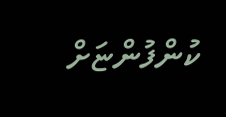ކުންފުންޏަށް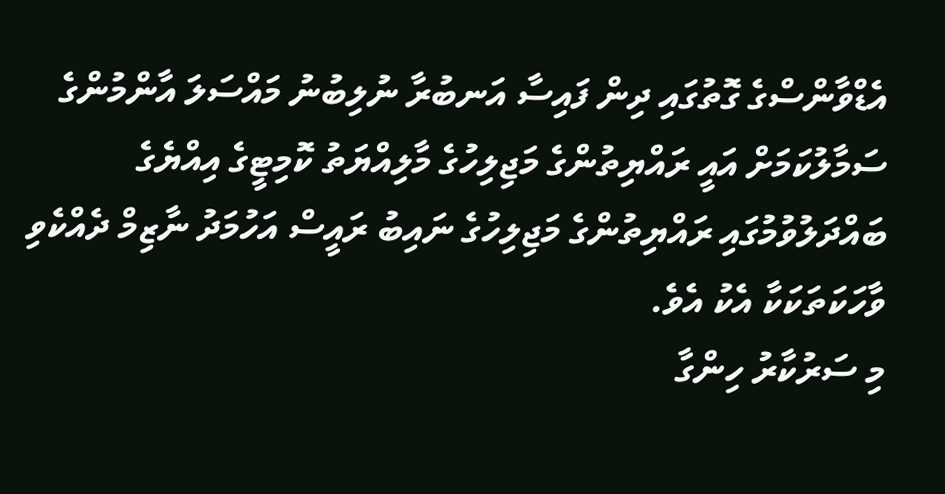އެޑްވާންސްގެ ގޮތުގައި ދިން ފައިސާ އަނބުރާ ނުލިބުނު މައްސަލަ އާންމުންގެ ސަމާލުކަމަށް އައީ ރައްޔިތުންގެ މަޖިލިހުގެ މާލިއްޔަތު ކޮމިޓީގެ އިއްޔެގެ ބައްދަލުވުމުގައި ރައްޔިތުންގެ މަޖިލިހުގެ ނައިބު ރައީސް އަހުމަދު ނާޒިމް ދެއްކެވި ވާހަކަތަކަކާ އެކު އެވެ.
މި ސަރުކާރު ހިންގާ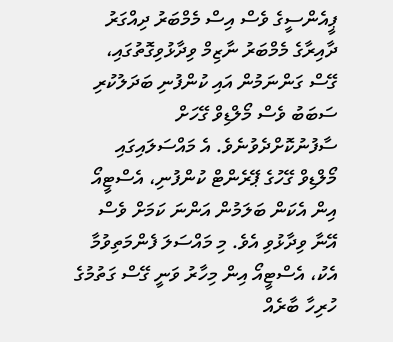ޕީއެންސީގެ ވެސް އިސް މެމްބަރު ދިއްގަރު ދާއިރާގެ މެމްބަރު ނާޒިމް ވިދާޅުވިގޮތުގައި، ގޭސް ގަންނަމުން އައި ކުންފުނި ބަދަލުކުރި ސަބަބު ވެސް މޯލްޑިވް ގޭހަށް ސާފުނުކޮށްދެވުނެވެ. އެ މައްސަލައިގައި މޯލްޑިވް ގޭހުގެ ޕޭރެންޓް ކުންފުނި، އެސްޓީއޯ އިން އެކަން ބަލަމުން އަންނަ ކަމަށް ވެސް އޭނާ ވިދާޅުވި އެވެ. މި މައްސަލަ ފެންމަތިވުމާ އެކު، އެސްޓީއޯ އިން މިހާރު ވަނީ ގޭސް ގަތުމުގެ ހުރިހާ ބާރެއް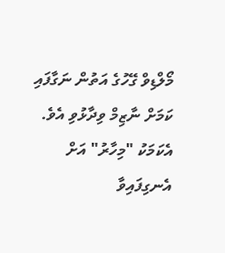މޯލްޑިވް ގޭހުގެ އަތުން ނަގާފައި ކަމަށް ނާޒިމް ވިދާޅުވި އެވެ.
އެކަމަކު "މިހާރު" އަށް އެނގިފައިވާ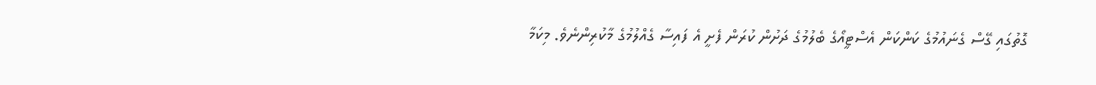ގޮތުގައި ގޭސް ގެނައުމުގެ ކަންކަން އެސްޓީއޯގެ ބެލުމުގެ ދަށުން ކުރަން ފެށީ އެ ފައިސާ ގެއްލުމުގެ މާކުރިންނެވެ. މިކަމާ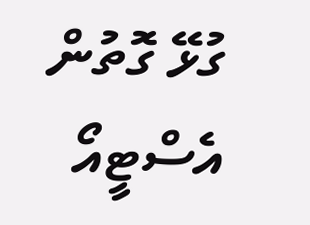ގުޅޭ ގޮތުން އެސްޓީއޯ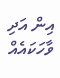އިން އަދި ވާހަކައެއް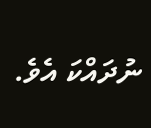ނުދައްކަ އެވެ.